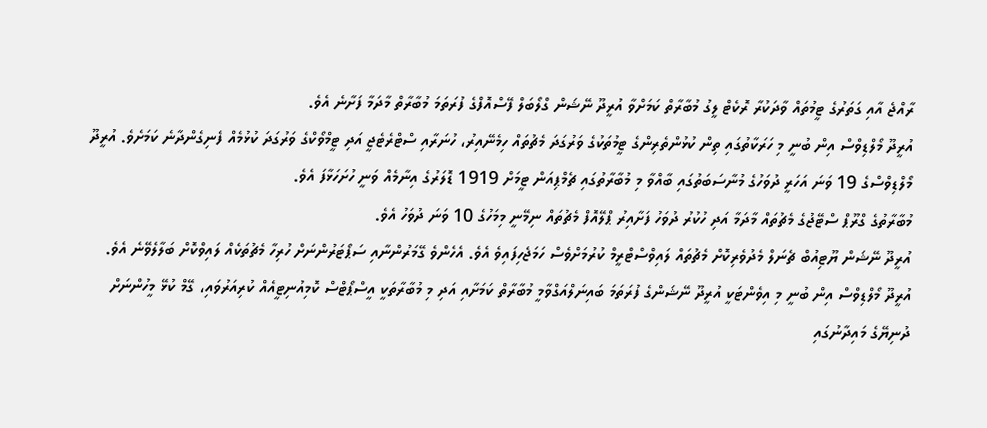ރާއްޖެ އާއި ގަތަރުގެ ޓީމުތައް ވާދަކުރާ ރޮކެޓް ލީގު މުބާރާތް ކަމަށްވާ އުރީދޫ ނޭޝަން ގްލޯބަލް ފޭސްއޮފްގެ ފުރަތަމަ މުބާރާތް މާދަމާ ފަށާނެ އެވެ.
އުރީދޫ މޯލްޑިވްސް އިން ބުނީ މި ހަރަކާތުގައި ތިން ކުޅުންތެރިންގެ ޓީމުތަކުގެ ވަރުގަދަ މެޗުތައް ހިމެނޭއިރު، ހުނަރާއި ސްޓްރެޓެޖީ އަދި ޓީމްވޯކްގެ ވަރުގަދަ ކުޅުމެއް ފެނިގެންދާނެ ކަމަށެވެ. އުރީދޫ މޯލްޑިވްސްގެ 19 ވަނަ އަހަރީ ދުވަހުގެ މުނާސަބަތުގައި ބާއްވާ މި މުބާރާތުގައި ޗެމްޕިއަން ޓީމަށް 1919 ޑޮލަރުގެ އިނާމެއް ވަނީ ހުށަހަޅާފަ އެވެ.
މުބާރާތުގެ ގްރޫޕް ސްޓޭޖުގެ މެޗުތައް މާދަމާ އަދި ހުކުރު ދުވަހު ފަށާއިރު ޕްލޭއޮފް މެޗުތައް ނިމޭނީ މިމަހުގެ 10 ވަނަ ދުވަހު އެވެ.
އުރީދޫ ނޭޝަން ޔޫޓިއުބް ޗެނަލް މެދުވެރިކޮށް މެޗުތައް ލައިވްސްޓްރީމް ކުރުމަށްވެސް ހަމަޖެހިފައިވެ އެވެ. އެހެންވެ ގޭމަރުންނާއި ސަޕޯޓަރުންނަށް ހުރިހާ މެޗުތަކެއް ލައިވްކޮށް ބަލާލެވޭނެ އެވެ.
އުރީދޫ މޯލްޑިވްސް އިން ބުނީ މި އިވެންޓަކީ އުރީދޫ ނޭޝަންގެ ފުރަތަމަ ބައިނަލްއަގްވާމީ މުބާރާތް ކަމަށާއި އަދި މި މުބާރާތަކީ އީސްޕޯޓްސް ކޮމިއުނިޓީއެއް ކުރިއަރުވައި، ގޭމް ކުޅޭ މީހުންނަށް ދުނިޔޭގެ މައިދާނުގައި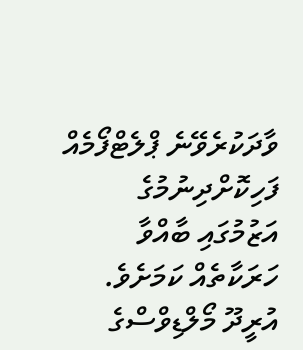ވާދަކުރެވޭނެ ޕްލެޓްފޯމެއް ފަހިކޮށްދިނުމުގެ އަޒުމުގައި ބާއްވާ ހަރަކާތެއް ކަމަށެވެ.
އުރީދޫ މޯލްޑިވްސްގެ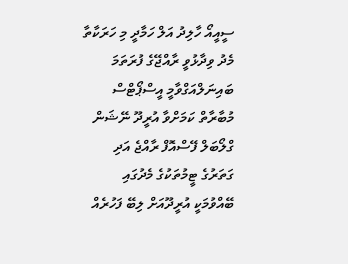ސީއީއޯ ހާލިދު އަލް ހަމާދީ މި ހަރަކާތާ މެދު ވިދާޅުވީ ރާއްޖޭގެ ފުރަތަމަ ބައިނަލްއަގްވާމީ އީސްޕޯޓްސް މުބާރާތް ކަމަށްވާ އުރީދޫ ނޭޝަން ގްލޯބަލް ފޭސްއޮފް ރާއްޖެ އަދި ގަތަރުގެ ޓީމުތަކުގެ މެދުގައި ބޭއްވުމަކީ އުރީދޫއަށް ލިބޭ ފަހުރެއް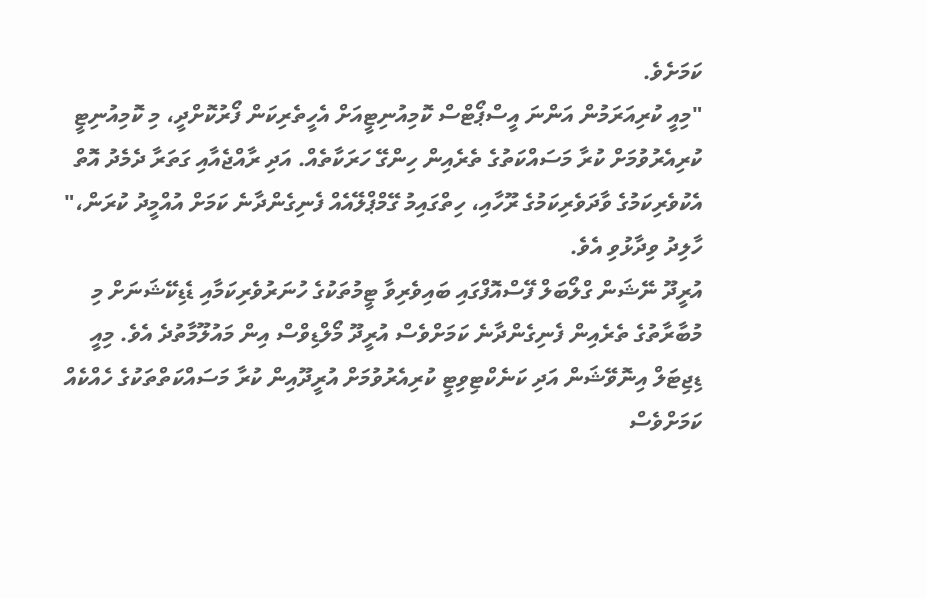ކަމަށެވެ.
"މިއީ ކުރިއަރަމުން އަންނަ އީސްޕޯޓްސް ކޮމިއުނިޓީއަށް އެހީތެރިކަން ފޯރުކޮށްދީ، މި ކޮމިއުނިޓީ ކުރިއެރުވުމަށް ކުރާ މަސައްކަތުގެ ތެރެއިން ހިންގޭ ހަރަކާތެއް. އަދި ރާއްޖެއާއި ގަތަރާ ދެމެދު އޮތް އެކުވެރިކަމުގެ ވާދަވެރިކަމުގެ ރޫހާއި، ހިތްގައިމު ގޭމްޕްލޭއެއް ފެނިގެންދާނެ ކަމަށް އުއްމީދު ކުރަން،" ހާލިދު ވިދާޅުވި އެވެ.
އުރީދޫ ނޭޝަން ގްލޯބަލް ފޭސްއޮފްގައި ބައިވެރިވާ ޓީމުތަކުގެ ހުނަރުވެރިކަމާއި ޑެޑިކޭޝަނަށް މި މުބާރާތުގެ ތެރެއިން ފެނިގެންދާނެ ކަމަށްވެސް އުރީދޫ މޯލްޑިވްސް އިން މައުލޫމާތުދެ އެވެ. މިއީ ޑިޖިޓަލް އިނޮވޭޝަން އަދި ކަނެކްޓިވިޓީ ކުރިއެރުވުމަށް އުރީދޫއިން ކުރާ މަސައްކަތްތަކުގެ ހެއްކެއް ކަމަށްވެސް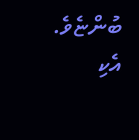ބުންޏެވެ. އެކި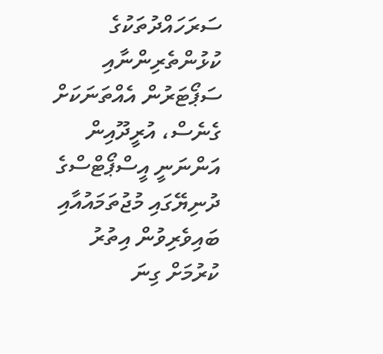ސަރަހައްދުތަކުގެ ކުޅުންތެރިންނާއި ސަޕޯޓަރުން އެއްތަނަކަށް ގެނެސް، އުރީދޫއިން އަންނަނީ އީސްޕޯޓްސްގެ ދުނިޔޭގައި މުޖުތަމައުއާއި ބައިވެރިވުން އިތުރު ކުރުމަށް ގިނަ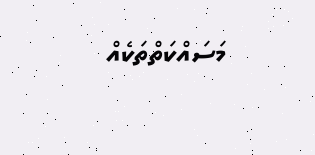މަސައްކަތްތަކެއް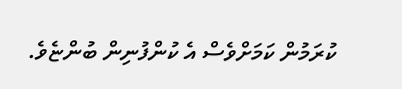ކުރަމުން ކަމަށްވެސް އެ ކުންފުނިން ބުންޏެވެ.